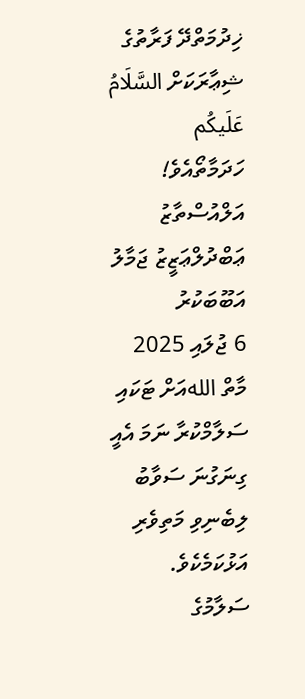ޚިދުމަތްދޭ ފަރާތުގެ ޝިޢާރަކަށް السَّلَامُ عَلَيكُم ހަދަމާތޯއެވެ!
އަލްއުސްތާޒު ޢަބްދުލްޢަޒީޒު ޖަމާލު އަބޫބަކުރު
6 ޖުލައި 2025
މާތް اللهއަށް ޓަކައި ސަލާމްކުރާ ނަމަ އެއީ ގިނަގުނަ ސަވާބު ލިބެނިވި މަތިވެރި އަޅުކަމެކެވެ.
ސަލާމުގެ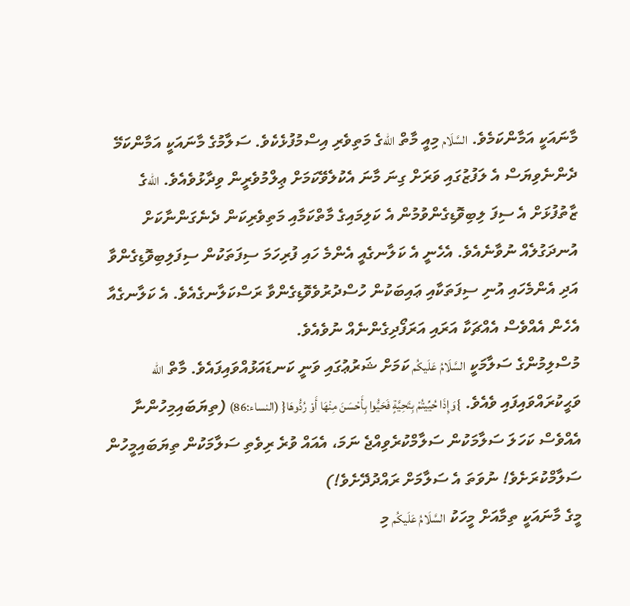މާނައަކީ އަމާންކަމެވެ. السَّلَام މިއީ މާތް اللهގެ މަތިވެރި އިސްމުފުޅެކެވެ. ސަލާމުގެ މާނައަކީ އަމާންކަމޭ ދެންނެވިޔަސް އެ ލަފުޒުގައި ވަރަށް ގިނަ މާނަ އެކުލެވޭކަމަށް ޢިލްމުވެރީން ވިދާޅުވެއެވެ. اللهގެ ޒާތުފުޅަށް އެ ސިފަ ލިބިވޮޑިގެންވުމުން އެ ކަލިމައިގެ މާތްކަމާއި މަތިވެރިކަން ދެނެގަންނާކަށް އުނދަގުލެއް ނުވާނެއެވެ. އެހެނީ އެ ކަލާނގެއީ އެންމެ ހައި ފުރިހަމަ ސިފަތަކުން ސިފަލިބިވޮޑިގެންވާ އަދި އެންމެހައި އުނި ސިފަތަކާއި ޢައިބަކުން ހުސްދުރުވެވޮޑިގެންވާ ރަސްކަލާނގެއެވެ. އެ ކަލާނގެއާ އެހެން އެއްވެސް އެއްޗަކާ އަރައި އަރަފޯދިގެންނެއް ނުވެއެވެ.
މުސްލިމުންގެ ސަލާމަކީ السَّلَامُ عَلَيكُم ކަމަށް ޝަރުޢުގައި ވަނީ ކަނޑައަޅުއްވައިފައެވެ. މާތް الله ވަޙީކުރައްވައިފައި ވެއެވެ. }وَإِذَا حُيِّيتُمْ بِتَحِيَّةٍ فَحَيُّوا بِأَحْسَنَ مِنْهَا أَوْ رُدُّوهَا{ (النساء:86) (ތިޔަބައިމިހުންނާ އެއްވެސް ކަހަލަ ސަލާމަކުން ސަލާމްކުރެވިއްޖެ ނަމަ، އެއައް ވުރެ ރިވެތި ސަލާމަކުން ތިޔަބައިމީހުން ސަލާމްކުރަށެވެ! ނުވަތަ އެ ސަލާމަށް ރައްދުދޭށެވެ!)
މީގެ މާނައަކީ ތިމާއަށް މީހަކު السَّلَامُ عَلَيكُم މި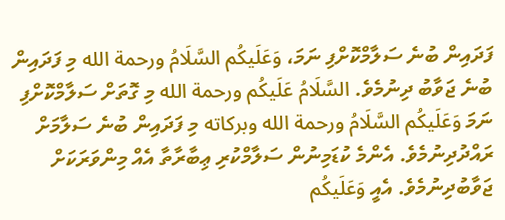ފަދައިން ބުނެ ސަލާމްކޮށްފި ނަމަ، وَعَلَيكُم السَّلَامُ ورحمة الله މި ފަދައިން ބުނެ ޖަވާބު ދިނުމެވެ. السَّلَامُ عَلَيكُم ورحمة الله މި ގޮތަށް ސަލާމްކޮށްފި ނަމަ وَعَلَيكُم السَّلَامُ ورحمة الله وبركاته މި ފަދައިން ބުނެ ސަލާމަށް ރައްދުދިނުމެވެ. އެންމެ ކުޑަމިނުން ސަލާމްކުރި ޢިބާރާތާ އެއް މިންވަރަކަށް ޖަވާބުދިނުމެވެ. އެއީ وَعَلَيكُم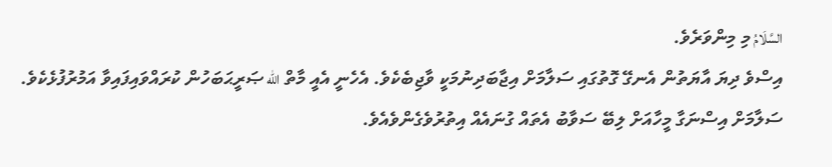السَّلَامُ މި މިންވަރެވެ.
އިސްވެ ދިޔަ އާޔަތުން އެނގޭ ގޮތުގައި ސަލާމަށް އިޖާބަދިނުމަކީ ވާޖިބެކެވެ. އެހެނީ އެއީ މާތް الله ޞަރީޙަބަހުން ކުރައްވައިފައިވާ އަމުރުފުޅެކެވެ.
ސަލާމަށް އިސްނަގާ މީހާއަށް ލިބޭ ސަވާބު އެތައް ގުނައެއް އިތުރުވެގެންވެއެވެ.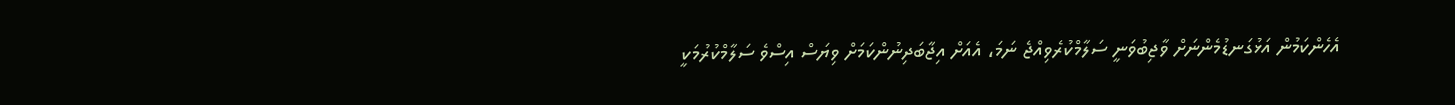އެހެންކަމުން އަޅުގަނޑުމެންނަށް ވާޖިބުވަނީ ސަލާމްކުރެވިއްޖެ ނަމަ، އެއަށް އިޖާބަދިނުންކަމަށް ވިޔަސް އިސްވެ ސަލާމްކުރުމަކީ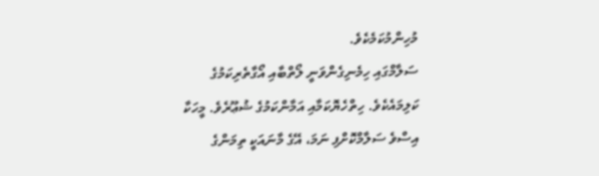މުހިންމުކަމެކެވެ.
ސަލާމްގައި ހިމެނިގެންވަނީ ލޯތްބާއި އޯގާތެރިކަމުގެ ކަލިމައެކެވެ. ހިތްހެޔޮކަމާއި އަމާންކަމުގެ ޝުޢޫރެވެ. މީހަކާ އިސްވެ ސަލާމްކޮށްފި ނަމަ، އޭގެ މާނައަކީ ތިމަންގެ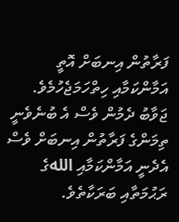ފަރާތުން އިނބަށް އޮތީ އަމާންކަމާއި ހިތްހަމަޖެހުމެވެ. ޖަވާބު ދެމުން ވެސް އެ ބުނެވެނީ ތިމަންގެ ފަރާތުން އިނބަށް ވެސް އެދެނީ އަމާންކަމާއި اللهގެ ރަޙުމަތާއި ބަރަކާތެވެ.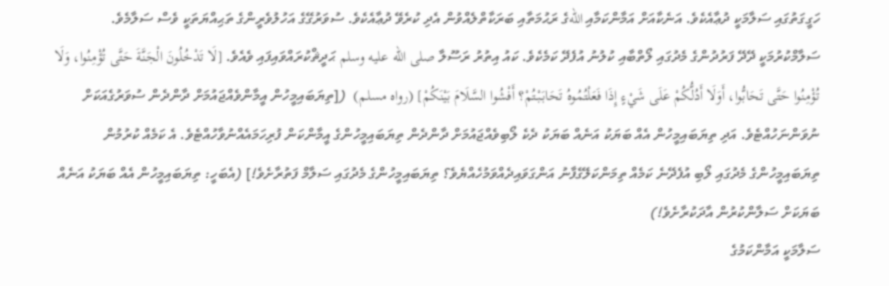ހަގީގަތުގައި ސަލާމަކީ ދުޢާއެކެވެ. އަނެކާއަށް އަމާންކަމާއި اللهގެ ރަޙުމަތާއި ބަރަކާތްލެއްވުން އެދި ކުރެވޭ ދުޢާއެކެވެ. ސުވަރުގޭގެ އަހުލުވެރީންގެ ތަޙިއްޔަތަކީ ވެސް ސަލާމެވެ.
ސަލާމްކުރުމަކީ ދޭދޭ ފަރުދުންގެ މެދުގައި ލޯތްބާއި ކުލުނު އުފެދޭ ކަމެކެވެ. ކައު އިތުރު ރަސޫލާ صلى الله عليه وسلم ޙަދީޘްކުރައްވައިފައި ވެއެވެ. [لَا تَدْخُلُونَ الْجَنَّةَ حَتَّى تُؤْمِنُوا، وَلَا تُؤْمِنُوا حَتَّى تَحَابُّوا، أَوَلَا أَدُلُّكُمْ عَلَى شَيْءٍ إِذَا فَعَلْتُمُوهُ تَحَابَبْتُمْ؟ أَفْشُوا السَّلَامَ بَيْنَكُمْ] (رواه مسلم)  ([ތިޔަބައިމީހުން އީމާންވެއްޖައުމަށް ދާންދެން ސުވަރުގެއަކަށް ނުވަންނަހުއްޓެވެ. އަދި ތިޔަބައިމީހުން އެއް ބަޔަކު އަނެއް ބަޔަކު ދެކެ ލޯބިވެއްޖައުމަށް ދާންދެން ތިޔަބައިމީހުންގެ އީމާންކަން ފުރިހަމައެއްނުވާހުއްޓެވެ. އެ ކަމެއް ކުރުމުން ތިޔަބައިމީހުންގެ މެދުގައި ލޯބި އުފެދޭނެ ކަމެއް ތިމަންކަލޭގެފާނު އަންގަވައިދެއްވަމުހެއްޔެވެ؟ ތިޔަބައިމީހުންގެ މެދުގައި ސަލާމް ފަތުރާށެވެ!] (އެބަހީ: ތިޔަބައިމީހުން އެއް ބަޔަކު އަނެއް ބަޔަކަށް ސަލާންކުރުން އާދަކުރާށެވެ!)
ސަލާމަކީ އަމާންކަމުގެ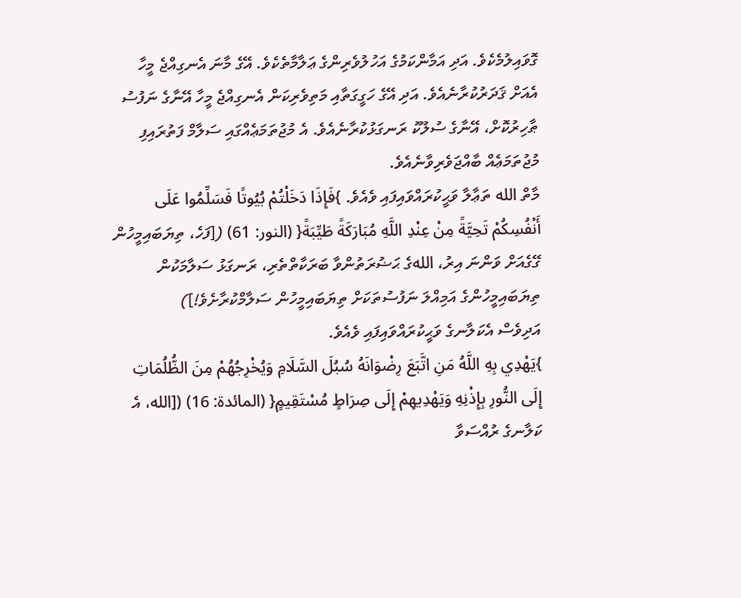ގޮވައިލުމެކެވެ. އަދި އަމާންކަމުގެ އަހުލުވެރިންގެ ޢަލާމާތެކެވެ. އޭގެ މާނަ އެނގިއްޖެ މީހާ އެއަށް ޤަދަރުކުރާނެއެވެ. އަދި އޭގެ ހަގީގަތާއި މަތިވެރިކަން އެނގިއްޖެ މީހާ އޭނާގެ ނަފުސު ޠާހިރުކޮށް، އޭނާގެ ސުލޫކު ރަނގަޅުކުރާނެއެވެ. އެ މުޖުތަމަޢެއްގައި ސަލާމް ފަތުރައިފި މުޖުތަމަޢެއް ބާއްޖަވެރިވާނެއެވެ.
މާތް الله ތަޢާލާ ވަޙީކުރައްވައިފައި ވެއެވެ. }فَإِذَا دَخَلْتُمْ بُيُوتًا فَسَلِّمُوا عَلَى أَنْفُسِكُمْ تَحِيَّةً مِنْ عِنْدِ اللَّهِ مُبَارَكَةً طَيِّبَةً{ (النور: 61) ([ފަހެ، ތިޔަބައިމީހުން ގޭގެއަށް ވަންނަ އިރު، اللهގެ ޙަޟުރަތުންވާ ބަރަކާތްތެރި، ރަނގަޅު ސަލާމަކުން ތިޔަބައިމީހުންގެ އަމިއްލަ ނަފުސުތަކަށް ތިޔަބައިމީހުން ސަލާމްކުރާށެވެ!])
އަދިވެސް އެކަލާނގެ ވަޙީކުރައްވައިފައި ވެއެވެ.
}يَهْدِي بِهِ اللَّهُ مَنِ اتَّبَعَ رِضْوَانَهُ سُبُلَ السَّلَامِ وَيُخْرِجُهُمْ مِنَ الظُّلُمَاتِ إِلَى النُّورِ بِإِذْنِهِ وَيَهْدِيهِمْ إِلَى صِرَاطٍ مُسْتَقِيمٍ{ (المائدة: 16) ([الله، އެ ކަލާނގެ ރުއްސަވާ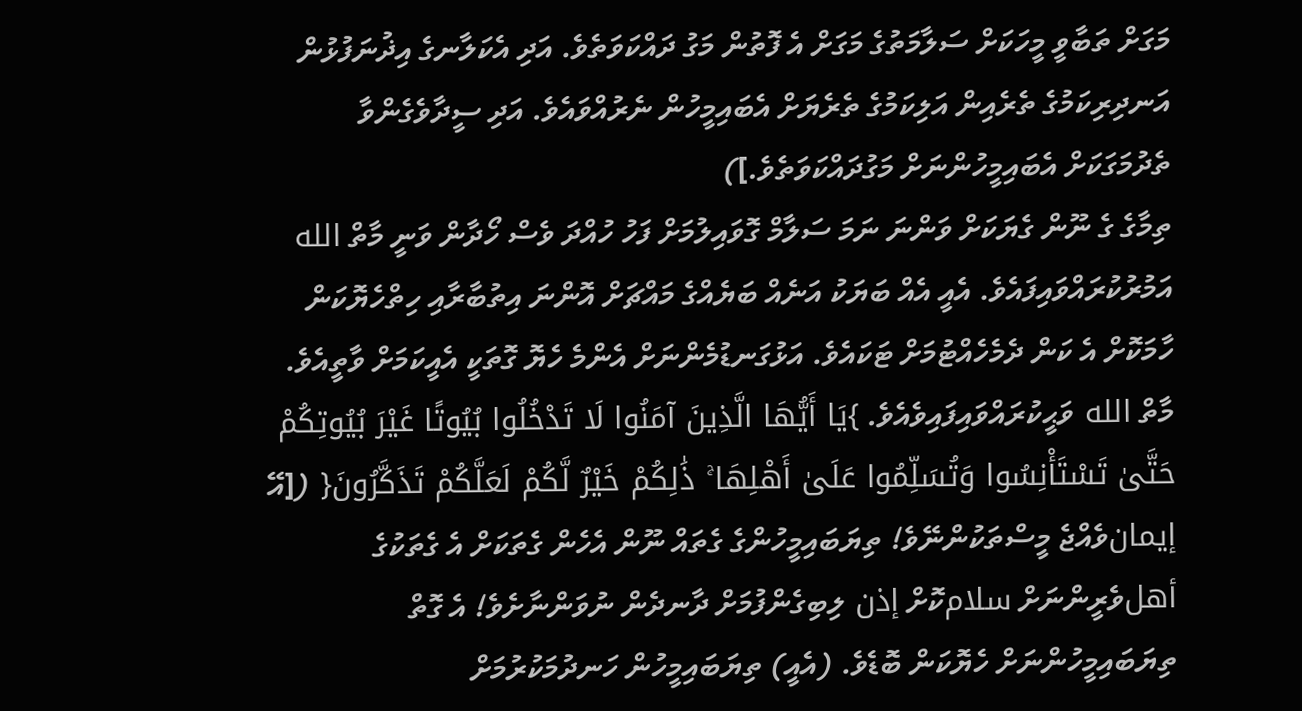މަގަށް ތަބާވީ މީހަކަށް ސަލާމަތުގެ މަގަށް އެ ފޮތުން މަގު ދައްކަވަތެވެ. އަދި އެކަލާނގެ އިޛުނަފުޅުން އަނދިރިކަމުގެ ތެރެއިން އަލިކަމުގެ ތެރެޔަށް އެބައިމީހުން ނެރުއްވައެވެ. އަދި ސީދާވެގެންވާ ތެދުމަގަކަށް އެބައިމީހުންނަށް މަގުދައްކަވަތެވެ.])
ތިމާގެ ގެ ނޫން ގެޔަކަށް ވަންނަ ނަމަ ސަލާމް ގޮވައިލުމަށް ފަހު ހުއްދަ ވެސް ހޯދާން ވަނީ މާތް الله އަމުރުކުރައްވައިފައެވެ. އެއީ އެއް ބަޔަކު އަނެއް ބަޔެއްގެ މައްޗަށް އޮންނަ އިތުބާރާއި ހިތްހެޔޮކަން ހާމަކޮށް އެ ކަން ދެމެހެއްޓުމަށް ޓަކައެވެ. އަޅުގަނޑުމެންނަށް އެންމެ ހެޔޮ ގޮތަކީ އެއީކަމަށް ވާތީއެވެ. މާތް الله ވަޙީކުރައްވައިފައިވެއެވެ. }يَا أَيُّهَا الَّذِينَ آمَنُوا لَا تَدْخُلُوا بُيُوتًا غَيْرَ بُيُوتِكُمْ حَتَّىٰ تَسْتَأْنِسُوا وَتُسَلِّمُوا عَلَىٰ أَهْلِهَا ۚ ذَٰلِكُمْ خَيْرٌ لَّكُمْ لَعَلَّكُمْ تَذَكَّرُونَ{ ([އޭ إيمانވެއްޖެ މީސްތަކުންނޭވެ! ތިޔަބައިމީހުންގެ ގެތައް ނޫން އެހެން ގެތަކަށް އެ ގެތަކުގެ أهلވެރީންނަށް سلامކޮށް إذن ލިބިގެންފުމަށް ދާނދެން ނުވަންނާށެވެ! އެ ގޮތް ތިޔަބައިމީހުންނަށް ހެޔޮކަން ބޮޑެވެ. (އެއީ) ތިޔަބައިމީހުން ހަނދުމަކުރުމަށް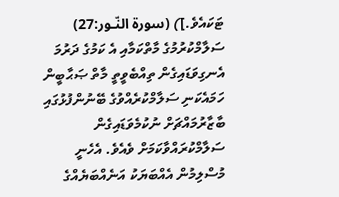ޓަކައެވެ.]) (سورة النّـور:27)
ސަލާމްކުރުމުގެ މާތްކަމާއި އެ ކަމުގެ ދަރުމަ އެނގިވަޑައިގެން ތިއްބެވީތީ މާތް ޞަޙާބީން ހަމައެކަނި ސަލާމްކުރެއްވުގެ ބޭނުންފުޅުގައި ބާޒާރުމައްޗަށް ނުކުމެވަޑައިގެން ސަލާމްކުރައްވާކަމަށް ވެއެވެ. އެހެނީ މުސްލިމުން އެއްބަޔަކު އަނެއްބަޔެއްގެ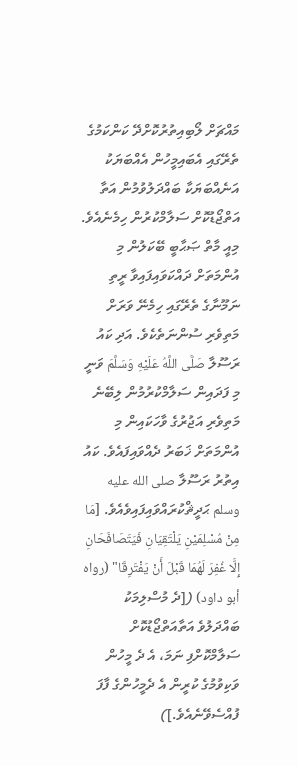މައްޗަށް ލޯބިއިތުރުކޮށްދޭ ކަންކަމުގެ ތެރޭގައި އެބައިމީހުން އެއްބަޔަކު އަނެއްބަޔަކާ ބައްދަލުވުމުން އަތާ އަތްޖޯޑުކޮށް ސަލާމްކުރުން ހިމެނެއެވެ. މިއީ މާތް ޞަޙާބީ ބޭކަލުން މި އުންމަތަށް ދައްކަވައިފައިވާ ރީތި ނަމޫނާގެ ތެރޭގައި ހިމެނޭ ވަރަށް މަތިވެރި ސުންނަތެކެވެ. އަދި ކައު ރަސޫލާ صَلَّى اللَّهُ عَلَيْهِ وَسَلَّمَ ވަނީ މި ފަދައިން ސަލާމްކުރުމުން ލިބޭނެ މަތިވެރި އަޖުރުގެ ވާހަކައިން މި އުންމަތަށް ޚަބަރު ދެއްވައިފައެވެ. ކައު އިތުރު ރަސޫލާ صلى الله عليه وسلم ޙަދީޘްކުރައްވައިފައިވެއެވެ. [مَا مِنْ مُسْلِمَيْنِ يَلْتَقِيَانِ فَيَتَصَافَحَانِ إِلَّا غُفِرَ لَهُمَا قَبْلَ أَنْ يَفْتَرِقَا" (رواه أبو داود) ([ދެ މުސްލިމަކު ބައްދަލުވެ އަތާއަތްޖޯޑުކޮށް ސަލާމްކޮށްފި ނަމަ، އެ ދެ މީހުން ވަކިވުމުގެ ކުރީން އެ ދެމީހުންގެ ފާފަ ފުއްސެވޭނެއެވެ.])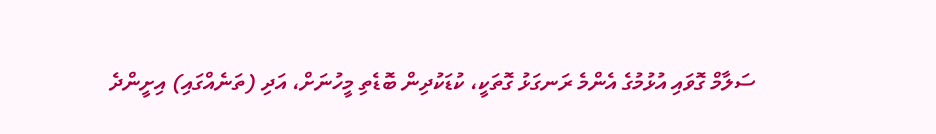ސަލާމް ގޮވައި އުޅުމުގެ އެންމެ ރަނގަޅު ގޮތަކީ، ކުޑަކުދިން ބޮޑެތި މީހުނަށް، އަދި (ތަނެއްގައި) އިށީންދެ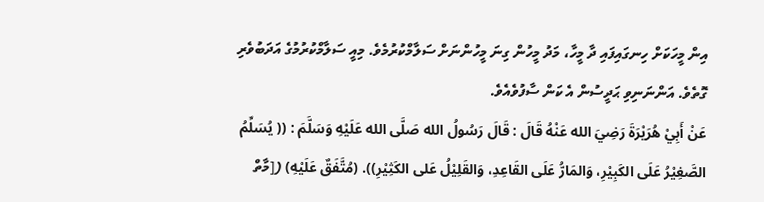އިން މީހަކަށް ހިނގައިފައި ދާ މީހާ، މަދު މީހުން ގިނަ މީހުންނަށް ސަލާމްކުރުމެވެ. މިއީ ސަލާމްކުރުމުގެ އަދަބުވެރި ގޮތެވެ. އަންނަނިވި ޙަދީސުން އެ ކަން ސާފުވެއެވެ.
عَنْ أَبِيْ هُرَيْرَةَ رَضِيَ الله عَنْهُ قَالَ : قَالَ رَسُولُ الله صَلَّى الله عَلَيْهِ وَسَلَّمَ : (( يُسَلِّمُ الصَّغِيْرُ عَلَى الكَبِيْرِ، وَالمَارُّ عَلَى القَاعِدِ، وَالقَلِيْلُ عَلى الكَثِيْرِ)). (مُتَّفَقٌ عَلَيْهِ) ([މާތް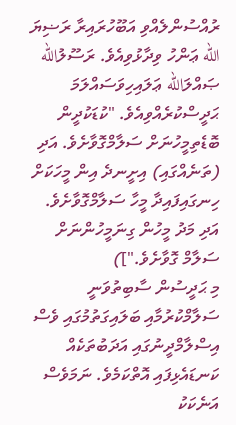ރުއްސުންލެއްވި އަބޫހުރައިރާ ރަޟިޔަ الله ޢަންހު ވިދާޅުވިއެވެ. ރަސޫލުالله ޞައްލަالله ޢަލައިހިވަސައްލަމަ ޙަދީސްކުރެއްވިއެވެ. "ކުޑަކުދީން ބޮޑެތިމީހުނަށް ސަލާމްގޮވާށެވެ. އަދި (ތަނެއްގައި) އިށީނދެ އިން މީހަކަށް ހިނގައިފައިދާ މީހާ ސަލާމްގޮވާށެވެ. އަދި މަދު މީހުން ގިނަމީހުންނަށް ސަލާމް ގޮވާށެވެ."])
މި ޙަދީސުން ސާބިތުވަނީ ސަލާމްކުރުމާއި ބަލައިގަތުމުގައި ވެސް އިސްލާމްދީނުގައި އަދަބުތަކެއް ކަނޑައެޅިފައި އޮތްކަމެވެ. ނަމަވެސް އަނެކަކު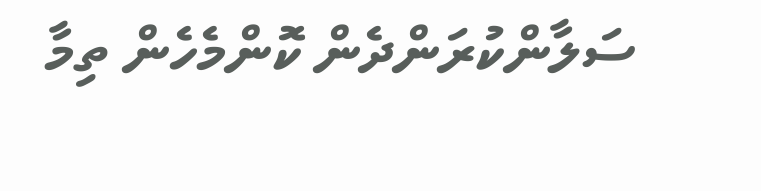ސަލާންކުރަންދެން ކޮންމެހެން ތިމާ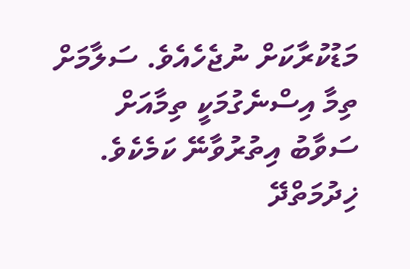މަޑުކުރާކަށް ނުޖެހެއެވެ. ސަލާމަށް ތިމާ އިސްނެގުމަކީ ތިމާއަށް ސަވާބު އިތުރުވާނޭ ކަމެކެވެ.
ޚިދުމަތްދޭ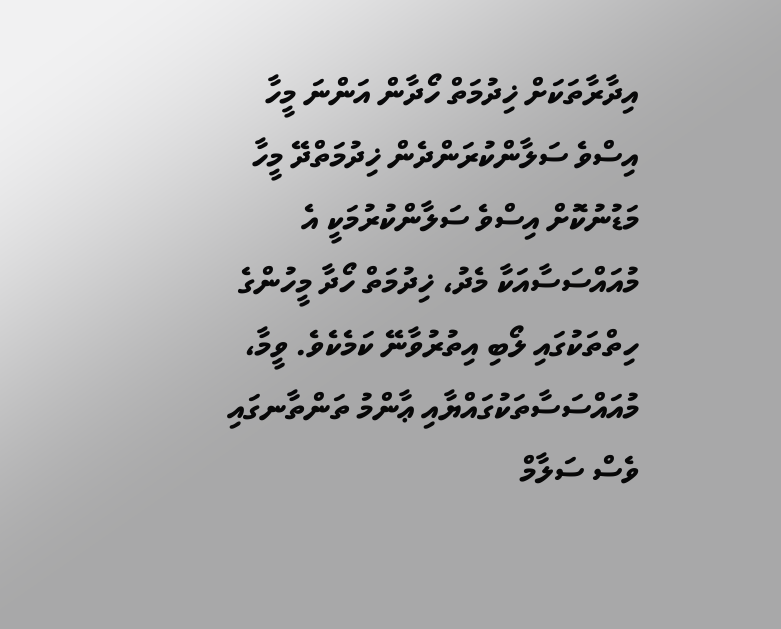އިދާރާތަކަށް ޚިދުމަތް ހޯދާން އަންނަ މީހާ އިސްވެ ސަލާންކުރަންދެން ޚިދުމަތްދޭ މީހާ މަޑުނުކޮށް އިސްވެ ސަލާންކުރުމަކީ އެ މުއައްސަސާއަކާ މެދު، ޚިދުމަތް ހޯދާ މީހުންގެ ހިތްތަކުގައި ލޯބި އިތުރުވާނޭ ކަމެކެވެ. ވީމާ، މުއައްސަސާތަކުގައްޔާއި ޢާންމު ތަންތާނގައި ވެސް ސަލާމް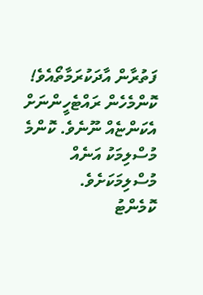ފަތުރާން އާދަކުރަމާތޯއެވެ! ކޮންމެހެން ރައްޓެހީންނަށް އެކަންޏެއް ނޫނެވެ. ކޮންމެ މުސްލިމަކު އަނެއް މުސްލިމަކަށެވެ.
ކޮމެންޓު